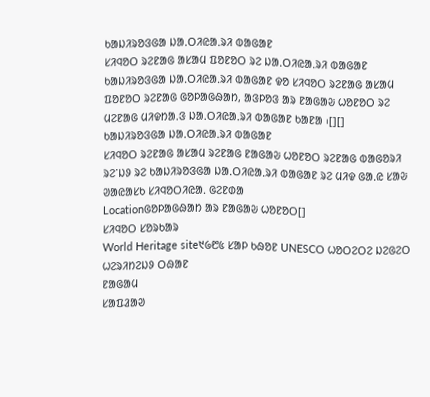ᱠᱟᱡᱤᱨᱚᱝᱜᱟ ᱡᱟᱹᱛᱤᱭᱟᱹᱨᱤ ᱵᱟᱜᱟᱱ
ᱥᱤᱧᱚᱛ ᱨᱮᱱᱟᱜ ᱟᱥᱟᱢ ᱯᱚᱱᱚᱛ ᱨᱮ ᱡᱟᱹᱛᱤᱭᱟᱹᱨᱤ ᱵᱟᱜᱟᱱ
ᱠᱟᱡᱤᱨᱚᱝᱜᱟ ᱡᱟᱹᱛᱤᱭᱟᱹᱨᱤ ᱵᱟᱜᱟᱱ ᱫᱚ ᱥᱤᱧᱚᱛ ᱨᱮᱱᱟᱜ ᱟᱥᱟᱢ ᱯᱚᱱᱚᱛ ᱨᱮᱱᱟᱜ ᱜᱚᱞᱟᱜᱷᱟᱴ, ᱟᱝᱞᱚᱝ ᱟᱨ ᱱᱟᱜᱟᱶ ᱦᱚᱱᱚᱛ ᱨᱮ ᱢᱮᱱᱟᱜ ᱢᱤᱫᱴᱟᱹᱝ ᱡᱟᱹᱛᱤᱭᱟᱹᱨᱤ ᱵᱟᱜᱟᱱ ᱠᱟᱱᱟ ᱾[][]
ᱠᱟᱡᱤᱨᱚᱝᱜᱟ ᱡᱟᱹᱛᱤᱭᱟᱹᱨᱤ ᱵᱟᱜᱟᱱ
ᱥᱤᱧᱚᱛ ᱨᱮᱱᱟᱜ ᱟᱥᱟᱢ ᱨᱮᱱᱟᱜ ᱱᱟᱜᱟᱶ ᱦᱚᱱᱚᱛ ᱨᱮᱱᱟᱜ ᱵᱟᱜᱚᱨᱤ ᱨᱮᱸᱡᱽ ᱨᱮ ᱠᱟᱡᱤᱨᱚᱝᱜᱟ ᱡᱟᱹᱛᱤᱭᱟᱹᱨᱤ ᱵᱟᱜᱟᱱ ᱨᱮ ᱢᱤᱫ ᱜᱟᱹᱭ ᱥᱟᱶ ᱣᱟᱭᱟᱥᱠ ᱥᱤᱧᱚᱛᱤᱭᱟᱹ ᱜᱮᱱᱰᱟ
Locationᱜᱚᱞᱟᱜᱷᱟᱴ ᱟᱨ ᱱᱟᱜᱟᱶ ᱦᱚᱱᱚᱛ[]
ᱥᱤᱧᱚᱛ ᱥᱚᱨᱠᱟᱨ
World Heritage site᱑᱙᱘᱕ ᱥᱟᱞ ᱠᱷᱚᱱ UNESCO ᱦᱚᱛᱮᱛᱮ ᱡᱮᱜᱮᱛ ᱦᱮᱨᱤᱴᱮᱡᱽ ᱛᱷᱟᱱ
ᱱᱟᱜᱟᱢ
ᱥᱟᱯᱲᱟᱣ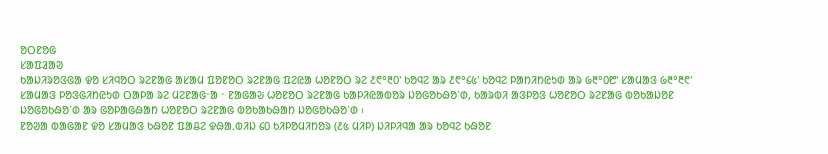ᱚᱛᱱᱚᱜ
ᱥᱟᱯᱲᱟᱣ
ᱠᱟᱡᱤᱨᱚᱝᱜᱟ ᱫᱚ ᱥᱤᱧᱚᱛ ᱨᱮᱱᱟᱜ ᱟᱥᱟᱢ ᱯᱚᱱᱚᱛ ᱨᱮᱱᱟᱜ ᱯᱮᱭᱟ ᱦᱚᱱᱚᱛ ᱨᱮ ᱒᱖°᱓᱐' ᱠᱚᱧᱮ ᱟᱨ ᱒᱖°᱔᱕' ᱠᱚᱧᱮ ᱞᱟᱴᱤᱴᱭᱩᱰ ᱟᱨ ᱙᱓°᱐᱘' ᱥᱟᱢᱟᱝ ᱙᱓°᱓᱖' ᱥᱟᱢᱟᱝ ᱞᱚᱝᱜᱤᱴᱭᱩᱰ ᱛᱟᱞᱟ ᱨᱮ ᱢᱮᱱᱟᱜᱼᱟ ᱼ ᱱᱟᱜᱟᱶ ᱦᱚᱱᱚᱛ ᱨᱮᱱᱟᱜ ᱠᱟᱞᱤᱭᱟᱵᱚᱨ ᱡᱚᱜᱚᱠᱷᱚᱸᱰ, ᱠᱟᱨᱵᱤ ᱟᱝᱞᱚᱝ ᱦᱚᱱᱚᱛ ᱨᱮᱱᱟᱜ ᱵᱚᱠᱟᱡᱚᱱ ᱡᱚᱜᱚᱠᱷᱚᱸᱰ ᱟᱨ ᱜᱚᱞᱟᱜᱷᱟᱴ ᱦᱚᱱᱚᱛ ᱨᱮᱱᱟᱜ ᱵᱚᱠᱟᱠᱷᱟᱴ ᱡᱚᱜᱚᱠᱷᱚᱸᱰ ᱾
ᱱᱚᱣᱟ ᱵᱟᱜᱟᱱ ᱫᱚ ᱥᱟᱢᱟᱝ ᱠᱷᱚᱱ ᱯᱟᱪᱮ ᱫᱷᱟᱹᱵᱤᱡ ᱔᱐ ᱠᱤᱞᱚᱢᱤᱴᱚᱨ (᱒᱕ ᱢᱤᱞ) ᱡᱤᱞᱤᱧᱟ ᱟᱨ ᱠᱚᱧᱮ ᱠᱷᱚᱱ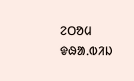ᱮᱛᱚᱢ ᱫᱷᱟᱹᱵᱤᱡ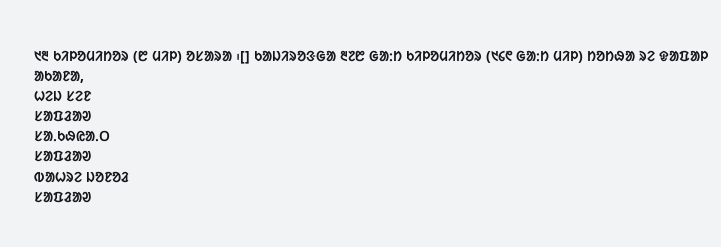᱑᱓ ᱠᱤᱞᱚᱢᱤᱴᱚᱨ (᱘ ᱢᱤᱞ) ᱚᱥᱟᱨᱟ ᱾[] ᱠᱟᱡᱤᱨᱚᱝᱜᱟ ᱓᱗᱘ ᱜᱟᱺᱴ ᱠᱤᱞᱚᱢᱤᱴᱚᱨ (᱑᱔᱖ ᱜᱟᱺᱴ ᱢᱤᱞ) ᱴᱚᱴᱷᱟ ᱨᱮ ᱫᱟᱯᱟᱞ ᱟᱠᱟᱱᱟ,
ᱦᱮᱡ ᱥᱮᱱ
ᱥᱟᱯᱲᱟᱣ
ᱥᱟᱹᱠᱷᱭᱟᱹᱛ
ᱥᱟᱯᱲᱟᱣ
ᱵᱟᱦᱨᱮ ᱡᱚᱱᱚᱲ
ᱥᱟᱯᱲᱟᱣ